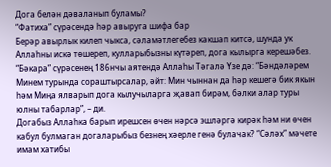Дога белән дәваланып буламы?
“Фатиха” сүрәсендә һәр авыруга шифа бар
Берәр авырлык килеп чыкса, сәламәтлегебез какшап китсә, шунда ук Аллаһны искә төшереп, кулларыбызны күтәреп, дога кылырга керешәбез. “Бәкара” сүрәсенең 186нчы аятендә Аллаһы Тәгалә Үзе дә: “Бәндәләрем Минем турында сораштырсалар, әйт: Мин чыннан да һәр кешегә бик якын һәм Миңа ялварып дога кылучыларга җавап бирәм, бәлки алар туры юлны табарлар”, – ди.
Догабыз Аллаһка барып ирешсен өчен нәрсә эшләргә кирәк һәм ни өчен кабул булмаган догаларыбыз безнең хәерле генә булачак? “Сәләх” мәчете имам хатибы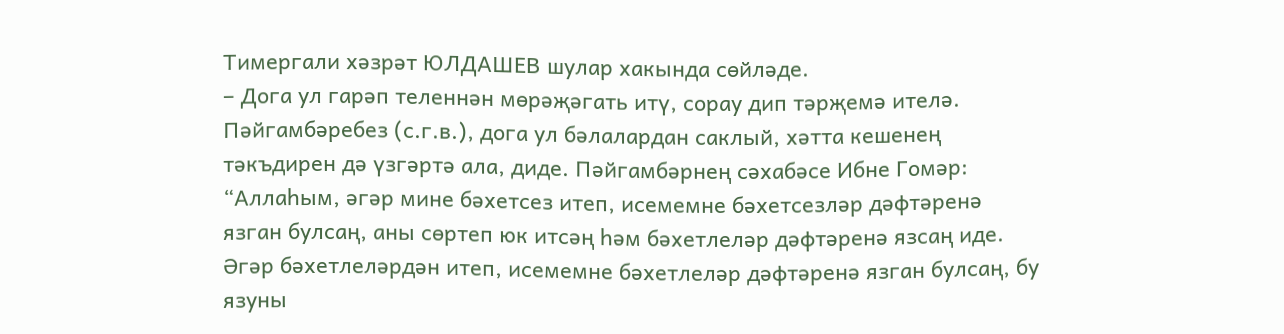Тимергали хәзрәт ЮЛДАШЕВ шулар хакында сөйләде.
– Дога ул гарәп теленнән мөрәҗәгать итү, сорау дип тәрҗемә ителә. Пәйгамбәребез (с.г.в.), дога ул бәлалардан саклый, хәтта кешенең тәкъдирен дә үзгәртә ала, диде. Пәйгамбәрнең сәхабәсе Ибне Гомәр: “Аллаһым, әгәр мине бәхетсез итеп, исемемне бәхетсезләр дәфтәренә язган булсаң, аны сөртеп юк итсәң һәм бәхетлеләр дәфтәренә язсаң иде. Әгәр бәхетлеләрдән итеп, исемемне бәхетлеләр дәфтәренә язган булсаң, бу язуны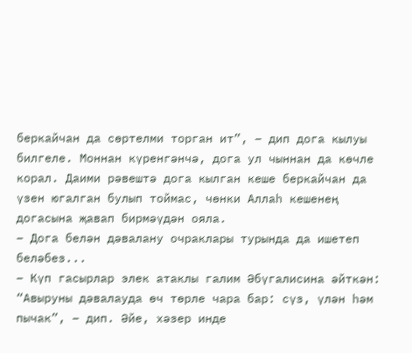беркайчан да сөртелми торган ит”, – дип дога кылуы билгеле. Моннан күренгәнчә, дога ул чыннан да көчле корал. Даими рәвештә дога кылган кеше беркайчан да үзен югалган булып тоймас, чөнки Аллаһ кешенең догасына җавап бирмәүдән ояла.
– Дога белән дәвалану очраклары турында да ишетеп беләбез...
– Күп гасырлар элек атаклы галим Әбүгалисина әйткән: “Авыруны дәвалауда өч төрле чара бар: сүз, үлән һәм пычак”, – дип. Әйе, хәзер инде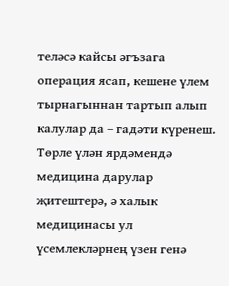теләсә кайсы әгъзага операция ясап, кешене үлем тырнагыннан тартып алып калулар да – гадәти күренеш. Төрле үлән ярдәмендә медицина дарулар җитештерә, ә халык медицинасы ул үсемлекләрнең үзен генә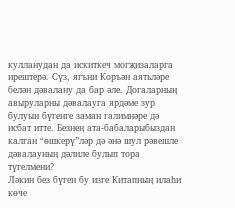кулланудан да искиткеч могҗизаларга ирештерә. Сүз, ягъни Коръән аятьләре белән дәвалану да бар әле. Догаларның авыруларны дәвалауга ярдәме зур булуын бүгенге заман галимнәре дә исбат итте. Безнең ата-бабаларыбыздан калган “өшкерү”ләр дә әнә шул рәвешле дәвалауның дәлиле булып тора түгелмени?
Ләкин без бүген бу изге Китапның илаһи көче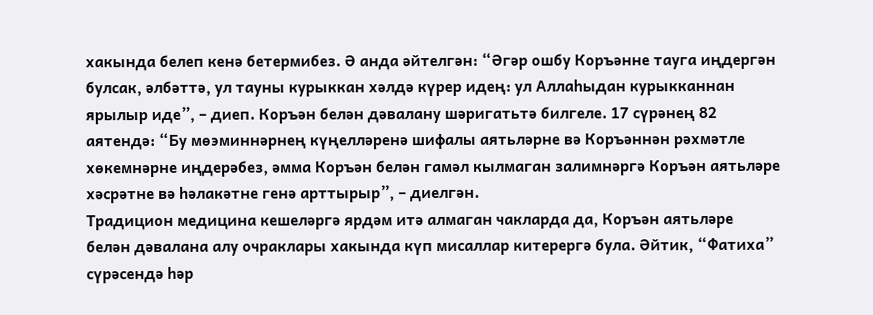хакында белеп кенә бетермибез. Ә анда әйтелгән: “Әгәр ошбу Коръәнне тауга иңдергән булсак, әлбәттә, ул тауны курыккан хәлдә күрер идең: ул Аллаһыдан курыкканнан ярылыр иде”, – диеп. Коръән белән дәвалану шәригатьтә билгеле. 17 сүрәнең 82 аятендә: “Бу мөэминнәрнең күңелләренә шифалы аятьләрне вә Коръәннән рәхмәтле хөкемнәрне иңдерәбез, әмма Коръән белән гамәл кылмаган залимнәргә Коръән аятьләре хәсрәтне вә һәлакәтне генә арттырыр”, – диелгән.
Традицион медицина кешеләргә ярдәм итә алмаган чакларда да, Коръән аятьләре белән дәвалана алу очраклары хакында күп мисаллар китерергә була. Әйтик, “Фатиха” сүрәсендә һәр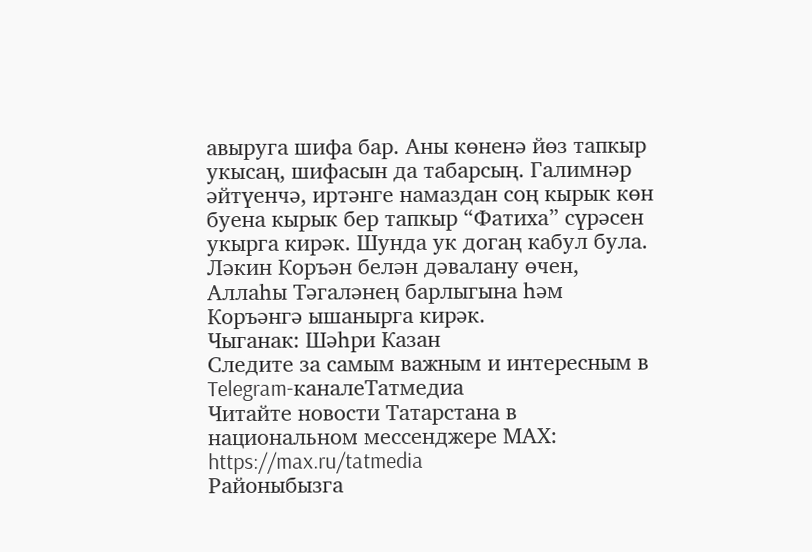авыруга шифа бар. Аны көненә йөз тапкыр укысаң, шифасын да табарсың. Галимнәр әйтүенчә, иртәнге намаздан соң кырык көн буена кырык бер тапкыр “Фатиха” сүрәсен укырга кирәк. Шунда ук догаң кабул була. Ләкин Коръән белән дәвалану өчен, Аллаһы Тәгаләнең барлыгына һәм Коръәнгә ышанырга кирәк.
Чыганак: Шәһри Казан
Следите за самым важным и интересным в Telegram-каналеТатмедиа
Читайте новости Татарстана в национальном мессенджере MАХ: https://max.ru/tatmedia
Районыбызга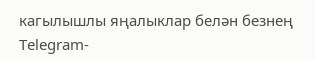кагылышлы яңалыклар белән безнең Telegram-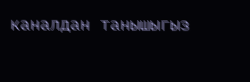каналдан танышыгыз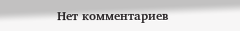Нет комментариев